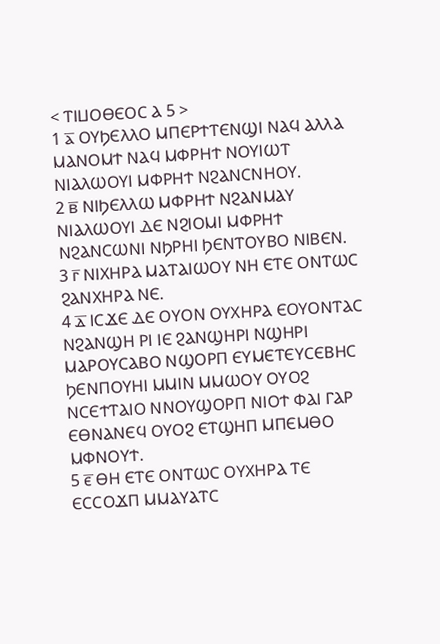< ⲦⲒⳘⲞⲐⲈⲞⲤ Ⲁ 5 >
1 ⲁ̅ ⲞⲨϦⲈⲖⲖⲞ ⲘⲠⲈⲢϮⲦⲈⲚϢⲒ ⲚⲀϤ ⲀⲖⲖⲀ ⲘⲀⲚⲞⲘϮ ⲚⲀϤ ⲘⲪⲢⲎϮ ⲚⲞⲨⲒⲰⲦ ⲚⲒⲀⲖⲰⲞⲨⲒ ⲘⲪⲢⲎϮ ⲚϨⲀⲚⲤⲚⲎⲞⲨ.
2 ⲃ̅ ⲚⲒϦⲈⲖⲖⲰ ⲘⲪⲢⲎϮ ⲚϨⲀⲚⲘⲀⲨ ⲚⲒⲀⲖⲰⲞⲨⲒ ⲆⲈ ⲚϨⲒⲞⲘⲒ ⲘⲪⲢⲎϮ ⲚϨⲀⲚⲤⲰⲚⲒ ⲚϦⲢⲎⲒ ϦⲈⲚⲦⲞⲨⲂⲞ ⲚⲒⲂⲈⲚ.
3 ⲅ̅ ⲚⲒⲬⲎⲢⲀ ⲘⲀⲦⲀⲒⲰⲞⲨ ⲚⲎ ⲈⲦⲈ ⲞⲚⲦⲰⲤ ϨⲀⲚⲬⲎⲢⲀ ⲚⲈ.
4 ⲇ̅ ⲒⲤϪⲈ ⲆⲈ ⲞⲨⲞⲚ ⲞⲨⲬⲎⲢⲀ ⲈⲞⲨⲞⲚⲦⲀⲤ ⲚϨⲀⲚϢⲎ ⲢⲒ ⲒⲈ ϨⲀⲚϢⲎⲢⲒ ⲚϢⲎⲢⲒ ⲘⲀⲢⲞⲨⲤⲀⲂⲞ ⲚϢⲞⲢⲠ ⲈⲨⲘⲈⲦⲈⲨⲤⲈⲂⲎⲤ ϦⲈⲚⲠⲞⲨⲎⲒ ⲘⲘⲒⲚ ⲘⲘⲰⲞⲨ ⲞⲨⲞϨ ⲚⲤⲈϮⲦⲀⲒⲞ ⲚⲚⲞⲨϢⲞⲢⲠ ⲚⲒⲞϮ ⲪⲀⲒ ⲄⲀⲢ ⲈⲐⲚⲀⲚⲈϤ ⲞⲨⲞϨ ⲈⲦϢⲎⲠ ⲘⲠⲈⲘⲐⲞ ⲘⲪⲚⲞⲨϮ.
5 ⲉ̅ ⲐⲎ ⲈⲦⲈ ⲞⲚⲦⲰⲤ ⲞⲨⲬⲎⲢⲀ ⲦⲈ ⲈⲤⲤⲞϪⲠ ⲘⲘⲀⲨⲀⲦⲤ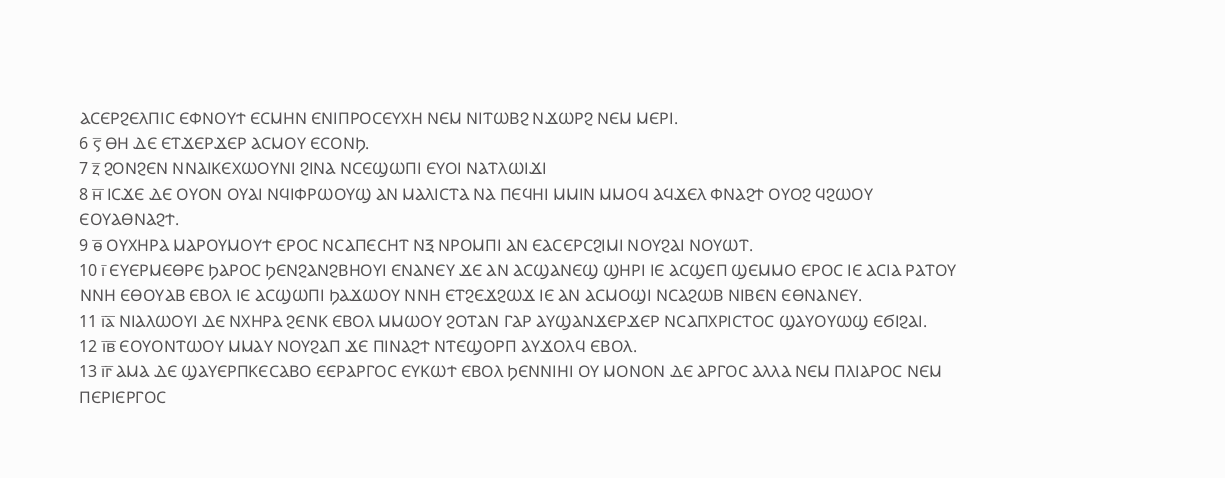ⲀⲤⲈⲢϨⲈⲖⲠⲒⲤ ⲈⲪⲚⲞⲨϮ ⲈⲤⲘⲎⲚ ⲈⲚⲒⲠⲢⲞⲤⲈⲨⲬⲎ ⲚⲈⲘ ⲚⲒⲦⲰⲂϨ ⲚϪⲰⲢϨ ⲚⲈⲘ ⲘⲈⲢⲒ.
6 ⲋ̅ ⲐⲎ ⲆⲈ ⲈⲦϪⲈⲢϪⲈⲢ ⲀⲤⲘⲞⲨ ⲈⲤⲞⲚϦ.
7 ⲍ̅ ϨⲞⲚϨⲈⲚ ⲚⲚⲀⲒⲔⲈⲬⲰⲞⲨⲚⲒ ϨⲒⲚⲀ ⲚⲤⲈϢⲰⲠⲒ ⲈⲨⲞⲒ ⲚⲀⲦⲖⲰⲒϪⲒ
8 ⲏ̅ ⲒⲤϪⲈ ⲆⲈ ⲞⲨⲞⲚ ⲞⲨⲀⲒ ⲚϤⲒⲪⲢⲰⲞⲨϢ ⲀⲚ ⲘⲀⲖⲒⲤⲦⲀ ⲚⲀ ⲠⲈϤⲎⲒ ⲘⲘⲒⲚ ⲘⲘⲞϤ ⲀϤϪⲈⲖ ⲪⲚⲀϨϮ ⲞⲨⲞϨ ϤϨⲰⲞⲨ ⲈⲞⲨⲀⲐⲚⲀϨϮ.
9 ⲑ̅ ⲞⲨⲬⲎⲢⲀ ⲘⲀⲢⲞⲨⲘⲞⲨϮ ⲈⲢⲞⲤ ⲚⲤⲀⲠⲈⲤⲎⲦ ⲚⲜ ⲚⲢⲞⲘⲠⲒ ⲀⲚ ⲈⲀⲤⲈⲢⲤϨⲒⲘⲒ ⲚⲞⲨϨⲀⲒ ⲚⲞⲨⲰⲦ.
10 ⲓ̅ ⲈⲨⲈⲢⲘⲈⲐⲢⲈ ϦⲀⲢⲞⲤ ϦⲈⲚϨⲀⲚϨⲂⲎⲞⲨⲒ ⲈⲚⲀⲚⲈⲨ ϪⲈ ⲀⲚ ⲀⲤϢⲀⲚⲈϢ ϢⲎⲢⲒ ⲒⲈ ⲀⲤϢⲈⲠ ϢⲈⲘⲘⲞ ⲈⲢⲞⲤ ⲒⲈ ⲀⲤⲒⲀ ⲢⲀⲦⲞⲨ ⲚⲚⲎ ⲈⲐⲞⲨⲀⲂ ⲈⲂⲞⲖ ⲒⲈ ⲀⲤϢⲰⲠⲒ ϦⲀϪⲰⲞⲨ ⲚⲚⲎ ⲈⲦϨⲈϪϨⲰϪ ⲒⲈ ⲀⲚ ⲀⲤⲘⲞϢⲒ ⲚⲤⲀϨⲰⲂ ⲚⲒⲂⲈⲚ ⲈⲐⲚⲀⲚⲈⲨ.
11 ⲓ̅ⲁ̅ ⲚⲒⲀⲖⲰⲞⲨⲒ ⲆⲈ ⲚⲬⲎⲢⲀ ϨⲈⲚⲔ ⲈⲂⲞⲖ ⲘⲘⲰⲞⲨ ϨⲞⲦⲀⲚ ⲄⲀⲢ ⲀⲨϢⲀⲚϪⲈⲢϪⲈⲢ ⲚⲤⲀⲠⲬⲢⲒⲤⲦⲞⲤ ϢⲀⲨⲞⲨⲰϢ ⲈϬⲒϨⲀⲒ.
12 ⲓ̅ⲃ̅ ⲈⲞⲨⲞⲚⲦⲰⲞⲨ ⲘⲘⲀⲨ ⲚⲞⲨϨⲀⲠ ϪⲈ ⲠⲒⲚⲀϨϮ ⲚⲦⲈϢⲞⲢⲠ ⲀⲨϪⲞⲖϤ ⲈⲂⲞⲖ.
13 ⲓ̅ⲅ̅ ⲀⲘⲀ ⲆⲈ ϢⲀⲨⲈⲢⲠⲔⲈⲤⲀⲂⲞ ⲈⲈⲢⲀⲢⲄⲞⲤ ⲈⲨⲔⲰϮ ⲈⲂⲞⲖ ϦⲈⲚⲚⲒⲎⲒ ⲞⲨ ⲘⲞⲚⲞⲚ ⲆⲈ ⲀⲢⲄⲞⲤ ⲀⲖⲖⲀ ⲚⲈⲘ ⲠⲖⲒⲀⲢⲞⲤ ⲚⲈⲘ ⲠⲈⲢⲒⲈⲢⲄⲞⲤ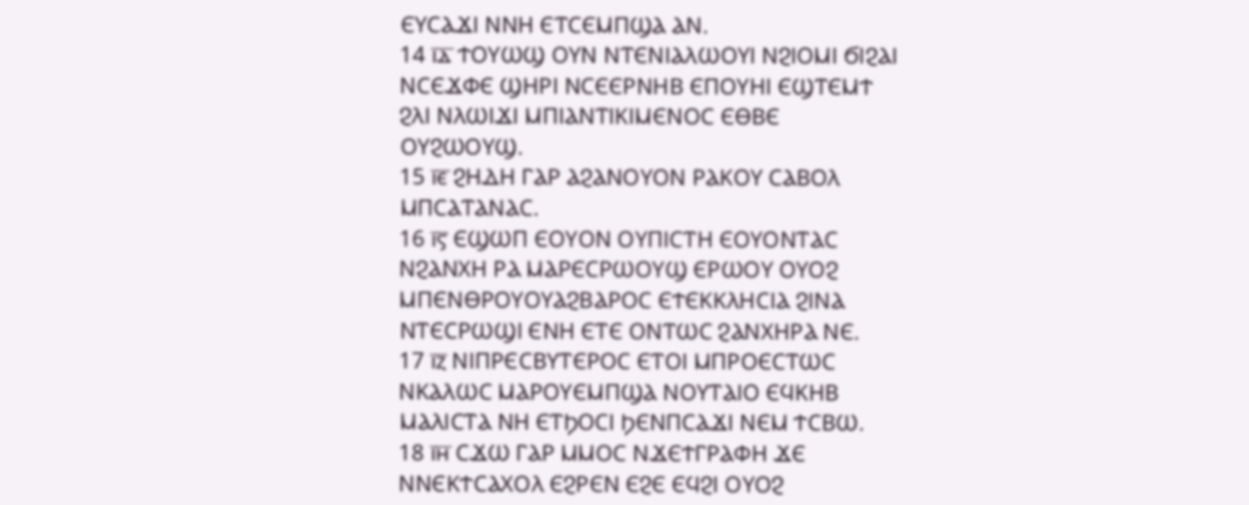ⲈⲨⲤⲀϪⲒ ⲚⲚⲎ ⲈⲦⲤⲈⲘⲠϢⲀ ⲀⲚ.
14 ⲓ̅ⲇ̅ ϮⲞⲨⲰϢ ⲞⲨⲚ ⲚⲦⲈⲚⲒⲀⲖⲰⲞⲨⲒ ⲚϨⲒⲞⲘⲒ ϬⲒϨⲀⲒ ⲚⲤⲈϪⲪⲈ ϢⲎⲢⲒ ⲚⲤⲈⲈⲢⲚⲎⲂ ⲈⲠⲞⲨⲎⲒ ⲈϢⲦⲈⲘϮ ϨⲖⲒ ⲚⲖⲰⲒϪⲒ ⲘⲠⲒⲀⲚⲦⲒⲔⲒⲘⲈⲚⲞⲤ ⲈⲐⲂⲈ ⲞⲨϨⲰⲞⲨϢ.
15 ⲓ̅ⲉ̅ ϨⲎⲆⲎ ⲄⲀⲢ ⲀϨⲀⲚⲞⲨⲞⲚ ⲢⲀⲔⲞⲨ ⲤⲀⲂⲞⲖ ⲘⲠⲤⲀⲦⲀⲚⲀⲤ.
16 ⲓ̅ⲋ̅ ⲈϢⲰⲠ ⲈⲞⲨⲞⲚ ⲞⲨⲠⲒⲤⲦⲎ ⲈⲞⲨⲞⲚⲦⲀⲤ ⲚϨⲀⲚⲬⲎ ⲢⲀ ⲘⲀⲢⲈⲤⲢⲰⲞⲨϢ ⲈⲢⲰⲞⲨ ⲞⲨⲞϨ ⲘⲠⲈⲚⲐⲢⲞⲨⲞⲨⲀϨⲂⲀⲢⲞⲤ ⲈϮⲈⲔⲔⲖⲎⲤⲒⲀ ϨⲒⲚⲀ ⲚⲦⲈⲤⲢⲰϢⲒ ⲈⲚⲎ ⲈⲦⲈ ⲞⲚⲦⲰⲤ ϨⲀⲚⲬⲎⲢⲀ ⲚⲈ.
17 ⲓ̅ⲍ̅ ⲚⲒⲠⲢⲈⲤⲂⲨⲦⲈⲢⲞⲤ ⲈⲦⲞⲒ ⲘⲠⲢⲞⲈⲤⲦⲰⲤ ⲚⲔⲀⲖⲰⲤ ⲘⲀⲢⲞⲨⲈⲘⲠϢⲀ ⲚⲞⲨⲦⲀⲒⲞ ⲈϤⲔⲎⲂ ⲘⲀⲖⲒⲤⲦⲀ ⲚⲎ ⲈⲦϦⲞⲤⲒ ϦⲈⲚⲠⲤⲀϪⲒ ⲚⲈⲘ ϮⲤⲂⲰ.
18 ⲓ̅ⲏ̅ ⲤϪⲰ ⲄⲀⲢ ⲘⲘⲞⲤ ⲚϪⲈϮⲄⲢⲀⲪⲎ ϪⲈ ⲚⲚⲈⲔϮⲤⲀⲬⲞⲖ ⲈϨⲢⲈⲚ ⲈϨⲈ ⲈϤϨⲒ ⲞⲨⲞϨ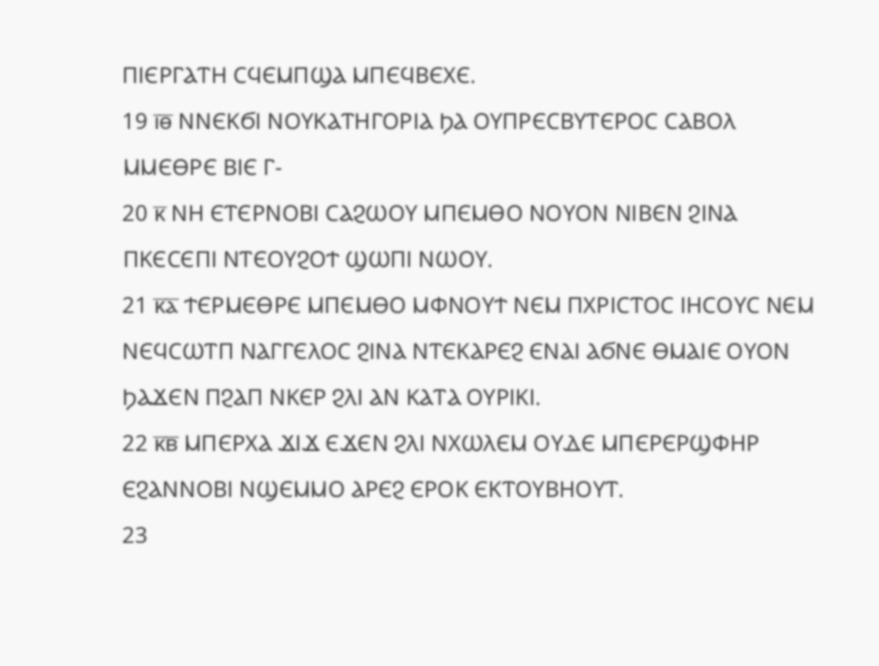ⲠⲒⲈⲢⲄⲀⲦⲎ ⲤϤⲈⲘⲠϢⲀ ⲘⲠⲈϤⲂⲈⲬⲈ.
19 ⲓ̅ⲑ̅ ⲚⲚⲈⲔϬⲒ ⲚⲞⲨⲔⲀⲦⲎⲄⲞⲢⲒⲀ ϦⲀ ⲞⲨⲠⲢⲈⲤⲂⲨⲦⲈⲢⲞⲤ ⲤⲀⲂⲞⲖ ⲘⲘⲈⲐⲢⲈ ⲂⲒⲈ Ⲅ-
20 ⲕ̅ ⲚⲎ ⲈⲦⲈⲢⲚⲞⲂⲒ ⲤⲀϨⲰⲞⲨ ⲘⲠⲈⲘⲐⲞ ⲚⲞⲨⲞⲚ ⲚⲒⲂⲈⲚ ϨⲒⲚⲀ ⲠⲔⲈⲤⲈⲠⲒ ⲚⲦⲈⲞⲨϨⲞϮ ϢⲰⲠⲒ ⲚⲰⲞⲨ.
21 ⲕ̅ⲁ̅ ϮⲈⲢⲘⲈⲐⲢⲈ ⲘⲠⲈⲘⲐⲞ ⲘⲪⲚⲞⲨϮ ⲚⲈⲘ ⲠⲬⲢⲒⲤⲦⲞⲤ ⲒⲎⲤⲞⲨⲤ ⲚⲈⲘ ⲚⲈϤⲤⲰⲦⲠ ⲚⲀⲄⲄⲈⲖⲞⲤ ϨⲒⲚⲀ ⲚⲦⲈⲔⲀⲢⲈϨ ⲈⲚⲀⲒ ⲀϬⲚⲈ ⲐⲘⲀⲒⲈ ⲞⲨⲞⲚ ϦⲀϪⲈⲚ ⲠϨⲀⲠ ⲚⲔⲈⲢ ϨⲖⲒ ⲀⲚ ⲔⲀⲦⲀ ⲞⲨⲢⲒⲔⲒ.
22 ⲕ̅ⲃ̅ ⲘⲠⲈⲢⲬⲀ ϪⲒϪ ⲈϪⲈⲚ ϨⲖⲒ ⲚⲬⲰⲖⲈⲘ ⲞⲨⲆⲈ ⲘⲠⲈⲢⲈⲢϢⲪⲎⲢ ⲈϨⲀⲚⲚⲞⲂⲒ ⲚϢⲈⲘⲘⲞ ⲀⲢⲈϨ ⲈⲢⲞⲔ ⲈⲔⲦⲞⲨⲂⲎⲞⲨⲦ.
23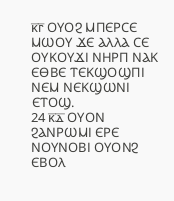ⲕ̅ⲅ̅ ⲞⲨⲞϨ ⲘⲠⲈⲢⲤⲈ ⲘⲰⲞⲨ ϪⲈ ⲀⲖⲖⲀ ⲤⲈ ⲞⲨⲔⲞⲨϪⲒ ⲚⲎⲢⲠ ⲚⲀⲔ ⲈⲐⲂⲈ ⲦⲈⲔϢⲞϢⲠⲒ ⲚⲈⲘ ⲚⲈⲔϢⲰⲚⲒ ⲈⲦⲞϢ.
24 ⲕ̅ⲇ̅ ⲞⲨⲞⲚ ϨⲀⲚⲢⲰⲘⲒ ⲈⲢⲈ ⲚⲞⲨⲚⲞⲂⲒ ⲞⲨⲞⲚϨ ⲈⲂⲞⲖ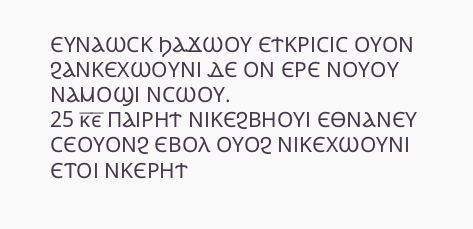ⲈⲨⲚⲀⲰⲤⲔ ϦⲀϪⲰⲞⲨ ⲈϮⲔⲢⲒⲤⲒⲤ ⲞⲨⲞⲚ ϨⲀⲚⲔⲈⲬⲰⲞⲨⲚⲒ ⲆⲈ ⲞⲚ ⲈⲢⲈ ⲚⲞⲨⲞⲨ ⲚⲀⲘⲞϢⲒ ⲚⲤⲰⲞⲨ.
25 ⲕ̅ⲉ̅ ⲠⲀⲒⲢⲎϮ ⲚⲒⲔⲈϨⲂⲎⲞⲨⲒ ⲈⲐⲚⲀⲚⲈⲨ ⲤⲈⲞⲨⲞⲚϨ ⲈⲂⲞⲖ ⲞⲨⲞϨ ⲚⲒⲔⲈⲬⲰⲞⲨⲚⲒ ⲈⲦⲞⲒ ⲚⲔⲈⲢⲎϮ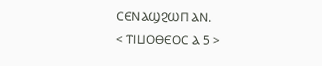ⲤⲈⲚⲀϢϨⲰⲠ ⲀⲚ.
< ⲦⲒⳘⲞⲐⲈⲞⲤ Ⲁ 5 >